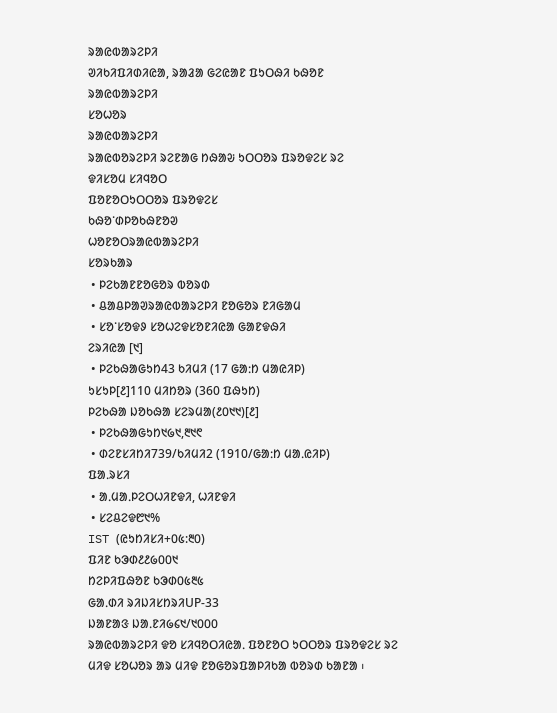ᱨᱟᱭᱵᱟᱨᱮᱞᱤ
ᱣᱤᱠᱤᱯᱤᱰᱤᱭᱟ, ᱨᱟᱲᱟ ᱜᱮᱭᱟᱱ ᱯᱩᱛᱷᱤ ᱠᱷᱚᱱ
ᱨᱟᱭᱵᱟᱨᱮᱞᱤ
ᱥᱚᱦᱚᱨ
ᱨᱟᱭᱵᱟᱨᱮᱞᱤ
ᱨᱟᱭᱵᱚᱨᱮᱞᱤ ᱨᱮᱱᱟᱜ ᱴᱷᱟᱶ ᱩᱛᱛᱚᱨ ᱯᱨᱚᱫᱮᱥ ᱨᱮ
ᱫᱤᱥᱚᱢ ᱥᱤᱧᱚᱛ
ᱯᱚᱱᱚᱛᱩᱛᱛᱚᱨ ᱯᱨᱚᱫᱮᱥ
ᱠᱷᱚᱸᱰᱞᱚᱠᱷᱱᱚᱣ
ᱦᱚᱱᱚᱛᱨᱟᱭᱵᱟᱨᱮᱞᱤ
ᱥᱚᱨᱠᱟᱨ
 • ᱞᱮᱠᱟᱱᱱᱚᱜᱚᱨ ᱵᱚᱨᱰ
 • ᱪᱟᱪᱞᱟᱣᱨᱟᱭᱵᱟᱨᱮᱞᱤ ᱱᱚᱜᱚᱨ ᱱᱤᱜᱟᱢ
 • ᱥᱚᱸᱥᱚᱫᱽ ᱥᱚᱦᱮᱫᱥᱚᱱᱤᱭᱟ ᱜᱟᱱᱫᱷᱤ
ᱮᱨᱤᱭᱟ [᱑]
 • ᱞᱮᱠᱷᱟᱜᱩᱴ43 ᱠᱤᱢᱤ (17 ᱜᱟᱺᱴ ᱢᱟᱭᱤᱞ)
ᱩᱥᱩᱞ[᱒]110 ᱢᱤᱴᱚᱨ (360 ᱯᱷᱩᱴ)
ᱞᱮᱠᱷᱟ ᱡᱚᱠᱷᱟ ᱥᱮᱨᱢᱟ(᱒᱐᱑᱑)[᱒]
 • ᱞᱮᱠᱷᱟᱜᱩᱴ᱑᱙᱑,᱓᱑᱖
 • ᱰᱮᱱᱥᱤᱴᱤ739/ᱠᱤᱢᱤ2 (1910/ᱜᱟᱺᱴ ᱢᱟᱹᱭᱤᱞ)
ᱯᱟᱹᱨᱥᱤ
 • ᱟᱹᱢᱟᱹᱞᱮᱛᱦᱤᱱᱫᱤ, ᱦᱤᱱᱫᱤ
 • ᱥᱮᱪᱮᱫ᱘᱑%
IST (ᱭᱩᱴᱤᱥᱤ+᱐᱕:᱓᱐)
ᱯᱤᱱ ᱠᱳᱰ᱒᱒᱙᱐᱐᱑
ᱴᱮᱞᱤᱯᱷᱚᱱ ᱠᱳᱰ᱐᱕᱓᱕
ᱜᱟᱹᱰᱤ ᱨᱤᱡᱤᱥᱴᱨᱤUP-33
ᱡᱟᱱᱟᱝ ᱡᱟᱹᱱᱤ᱙᱔᱑/᱑᱐᱐᱐
ᱨᱟᱭᱵᱟᱨᱮᱞᱤ ᱫᱚ ᱥᱤᱧᱚᱛᱤᱭᱟᱹ ᱯᱚᱱᱚᱛ ᱩᱛᱛᱚᱨ ᱯᱨᱚᱫᱮᱥ ᱨᱮ ᱢᱤᱫ ᱥᱚᱦᱚᱨ ᱟᱨ ᱢᱤᱫ ᱱᱚᱜᱚᱨᱯᱟᱞᱤᱠᱟ ᱵᱚᱨᱰ ᱠᱟᱱᱟ ᱾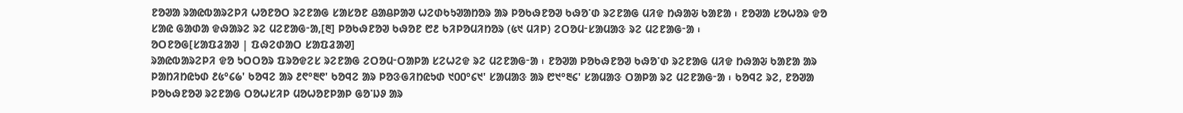ᱱᱚᱣᱟ ᱨᱟᱭᱵᱟᱨᱮᱞᱤ ᱦᱚᱱᱚᱛ ᱨᱮᱱᱟᱜ ᱥᱟᱥᱚᱱ ᱪᱟᱪᱞᱟᱣ ᱦᱮᱰᱠᱩᱣᱟᱴᱚᱨ ᱟᱨ ᱞᱚᱠᱷᱱᱚᱣ ᱠᱷᱚᱸᱰ ᱨᱮᱱᱟᱜ ᱢᱤᱫ ᱴᱷᱟᱶ ᱠᱟᱱᱟ ᱾ ᱱᱚᱣᱟ ᱥᱚᱦᱚᱨ ᱫᱚ ᱥᱟᱭ ᱜᱟᱰᱟ ᱫᱷᱟᱨᱮ ᱨᱮ ᱢᱮᱱᱟᱜᱼᱟ,[᱓] ᱞᱚᱠᱷᱱᱚᱣ ᱠᱷᱚᱱ ᱘᱒ ᱠᱤᱞᱚᱢᱤᱴᱚᱨ (᱕᱑ ᱢᱤᱞ) ᱮᱛᱚᱢᱼᱥᱟᱢᱟᱝ ᱨᱮ ᱢᱮᱱᱟᱜᱼᱟ ᱾
ᱚᱛᱱᱚᱜ[ᱥᱟᱯᱲᱟᱣ | ᱯᱷᱮᱰᱟᱛ ᱥᱟᱯᱲᱟᱣ]
ᱨᱟᱭᱵᱟᱨᱮᱞᱤ ᱫᱚ ᱩᱛᱛᱚᱨ ᱯᱨᱚᱫᱮᱥ ᱨᱮᱱᱟᱜ ᱮᱛᱚᱢᱼᱛᱟᱞᱟ ᱥᱮᱦᱮᱫ ᱨᱮ ᱢᱮᱱᱟᱜᱼᱟ ᱾ ᱱᱚᱣᱟ ᱞᱚᱠᱷᱱᱚᱣ ᱠᱷᱚᱸᱰ ᱨᱮᱱᱟᱜ ᱢᱤᱫ ᱴᱷᱟᱶ ᱠᱟᱱᱟ ᱟᱨ ᱞᱟᱴᱤᱴᱭᱩᱰ ᱒᱕°᱔᱙' ᱠᱚᱧᱮ ᱟᱨ ᱒᱖°᱓᱖' ᱠᱚᱧᱮ ᱟᱨ ᱞᱚᱝᱜᱤᱴᱭᱩᱰ ᱑᱐᱐°᱔᱑' ᱥᱟᱢᱟᱝ ᱟᱨ ᱘᱑°᱓᱔' ᱥᱟᱢᱟᱝ ᱛᱟᱞᱟ ᱨᱮ ᱢᱮᱱᱟᱜᱼᱟ ᱾ ᱠᱚᱧᱮ ᱨᱮ, ᱱᱚᱣᱟ ᱞᱚᱠᱷᱱᱚᱣ ᱨᱮᱱᱟᱜ ᱛᱚᱦᱥᱤᱞ ᱢᱚᱦᱚᱱᱞᱟᱞ ᱜᱚᱸᱡᱽ ᱟᱨ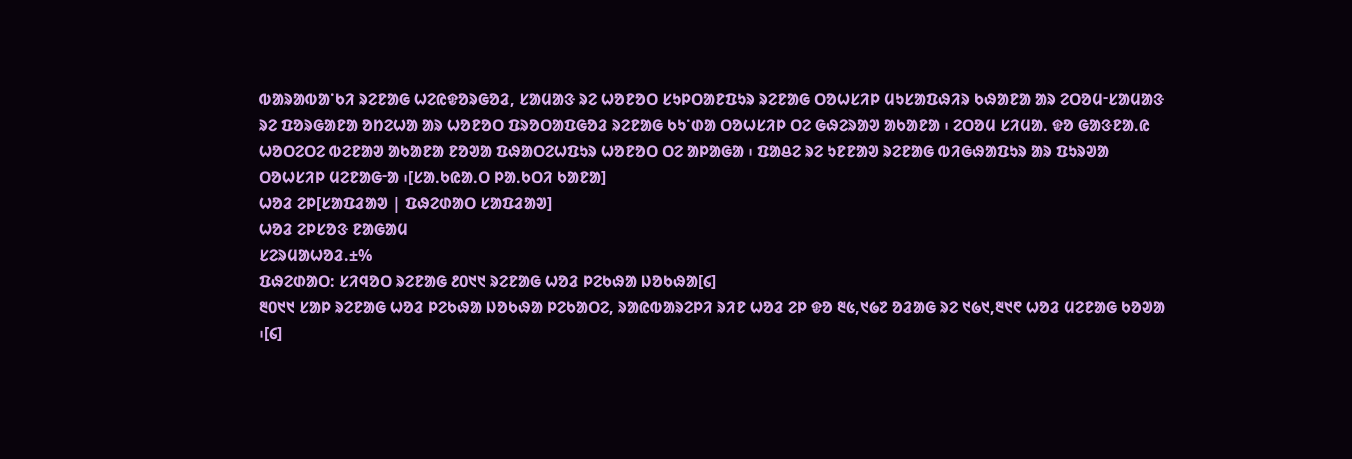ᱵᱟᱨᱟᱵᱟᱸᱠᱤ ᱨᱮᱱᱟᱜ ᱦᱮᱭᱫᱚᱨᱜᱚᱲ, ᱥᱟᱢᱟᱝ ᱨᱮ ᱦᱚᱱᱚᱛ ᱥᱩᱞᱛᱟᱱᱯᱩᱨ ᱨᱮᱱᱟᱜ ᱛᱚᱦᱥᱤᱞ ᱢᱩᱥᱟᱯᱷᱤᱨ ᱠᱷᱟᱱᱟ ᱟᱨ ᱮᱛᱚᱢᱼᱥᱟᱢᱟᱝ ᱨᱮ ᱯᱚᱨᱜᱟᱱᱟ ᱚᱴᱮᱦᱟ ᱟᱨ ᱦᱚᱱᱚᱛ ᱯᱨᱚᱛᱟᱯᱜᱚᱲ ᱨᱮᱱᱟᱜ ᱠᱩᱸᱰᱟ ᱛᱚᱦᱥᱤᱞ ᱛᱮ ᱜᱷᱮᱨᱟᱣ ᱟᱠᱟᱱᱟ ᱾ ᱮᱛᱚᱢ ᱥᱤᱢᱟᱹ ᱫᱚ ᱜᱟᱝᱱᱟᱹᱭ ᱦᱚᱛᱮᱛᱮ ᱵᱮᱱᱟᱣ ᱟᱠᱟᱱᱟ ᱱᱚᱣᱟ ᱯᱷᱟᱛᱮᱦᱯᱩᱨ ᱦᱚᱱᱚᱛ ᱛᱮ ᱟᱞᱟᱜᱟ ᱾ ᱯᱟᱪᱮ ᱨᱮ ᱩᱱᱱᱟᱣ ᱨᱮᱱᱟᱜ ᱵᱤᱜᱷᱟᱯᱩᱨ ᱟᱨ ᱯᱩᱨᱣᱟ ᱛᱚᱦᱥᱤᱞ ᱢᱮᱱᱟᱜᱼᱟ ᱾[ᱥᱟᱹᱠᱭᱟᱹᱛ ᱞᱟᱹᱠᱛᱤ ᱠᱟᱱᱟ]
ᱦᱚᱲ ᱮᱞ[ᱥᱟᱯᱲᱟᱣ | ᱯᱷᱮᱰᱟᱛ ᱥᱟᱯᱲᱟᱣ]
ᱦᱚᱲ ᱮᱞᱥᱚᱝ ᱱᱟᱜᱟᱢ
ᱥᱮᱨᱢᱟᱦᱚᱲ.±%
ᱯᱷᱮᱰᱟᱛ: ᱥᱤᱧᱚᱛ ᱨᱮᱱᱟᱜ ᱒᱐᱑᱑ ᱨᱮᱱᱟᱜ ᱦᱚᱲ ᱞᱮᱠᱷᱟ ᱡᱚᱠᱷᱟ[᱔]
᱓᱐᱑᱑ ᱥᱟᱞ ᱨᱮᱱᱟᱜ ᱦᱚᱲ ᱞᱮᱠᱷᱟ ᱡᱚᱠᱷᱟ ᱞᱮᱠᱟᱛᱮ, ᱨᱟᱭᱵᱟᱨᱮᱞᱤ ᱨᱤᱱ ᱦᱚᱲ ᱮᱞ ᱫᱚ ᱓᱕,᱑᱙᱗ ᱚᱲᱟᱜ ᱨᱮ ᱑᱙᱑,᱓᱑᱖ ᱦᱚᱲ ᱢᱮᱱᱟᱜ ᱠᱚᱣᱟ ᱾[᱔]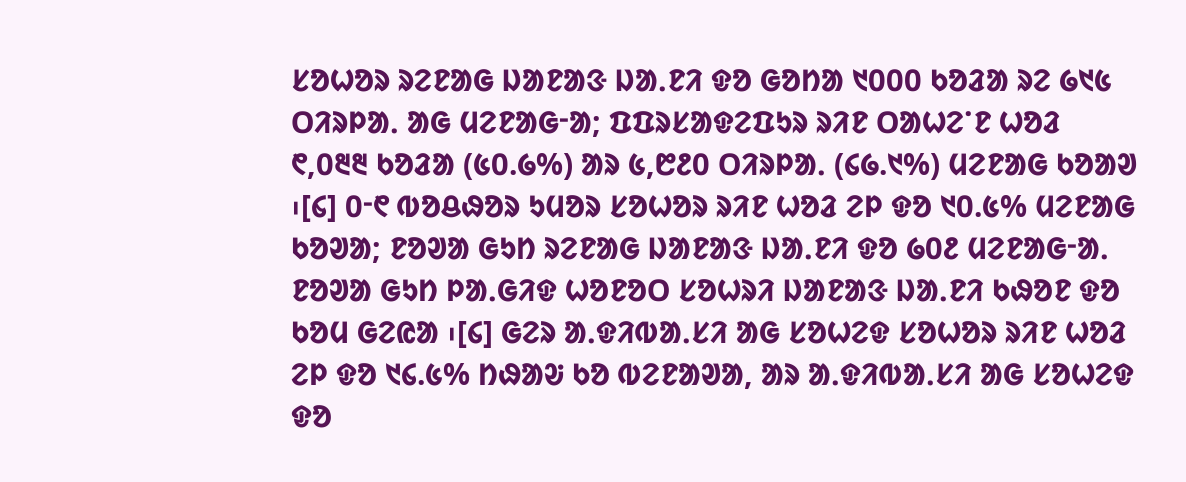ᱥᱚᱦᱚᱨ ᱨᱮᱱᱟᱜ ᱡᱟᱱᱟᱝ ᱡᱟᱹᱱᱤ ᱫᱚ ᱜᱚᱴᱟ ᱑᱐᱐᱐ ᱠᱚᱲᱟ ᱨᱮ ᱙᱑᱕ ᱛᱤᱨᱞᱟᱹ ᱟᱜ ᱢᱮᱱᱟᱜᱼᱟ; ᱯᱯᱨᱥᱟᱫᱮᱯᱩᱨ ᱨᱤᱱ ᱛᱟᱦᱮᱸᱱ ᱦᱚᱲ ᱖,᱐᱓᱓ ᱠᱚᱲᱟ (᱕᱐.᱙%) ᱟᱨ ᱕,᱘᱒᱐ ᱛᱤᱨᱞᱟᱹ (᱔᱙.᱑%) ᱢᱮᱱᱟᱜ ᱠᱚᱟᱣ ᱾[᱔] ᱐ᱼ᱖ ᱵᱚᱪᱷᱚᱨ ᱩᱢᱚᱨ ᱥᱚᱦᱚᱨ ᱨᱤᱱ ᱦᱚᱲ ᱮᱞ ᱫᱚ ᱑᱐.᱕% ᱢᱮᱱᱟᱜ ᱠᱚᱣᱟ; ᱱᱚᱣᱟ ᱜᱩᱴ ᱨᱮᱱᱟᱜ ᱡᱟᱱᱟᱝ ᱡᱟᱹᱱᱤ ᱫᱚ ᱙᱐᱒ ᱢᱮᱱᱟᱜᱼᱟᱹ ᱱᱚᱣᱟ ᱜᱩᱴ ᱞᱟᱹᱜᱤᱫ ᱦᱚᱱᱚᱛ ᱥᱚᱦᱨᱤ ᱡᱟᱱᱟᱝ ᱡᱟᱹᱱᱤ ᱠᱷᱚᱱ ᱫᱚ ᱠᱚᱢ ᱜᱮᱭᱟ ᱾[᱔] ᱜᱮᱨ ᱟᱹᱫᱤᱵᱟᱹᱥᱤ ᱟᱜ ᱥᱚᱦᱮᱫ ᱥᱚᱦᱚᱨ ᱨᱤᱱ ᱦᱚᱲ ᱮᱞ ᱫᱚ ᱑᱔.᱕% ᱴᱷᱟᱶ ᱠᱚ ᱵᱮᱱᱟᱣᱟ, ᱟᱨ ᱟᱹᱫᱤᱵᱟᱹᱥᱤ ᱟᱜ ᱥᱚᱦᱮᱫ ᱫᱚ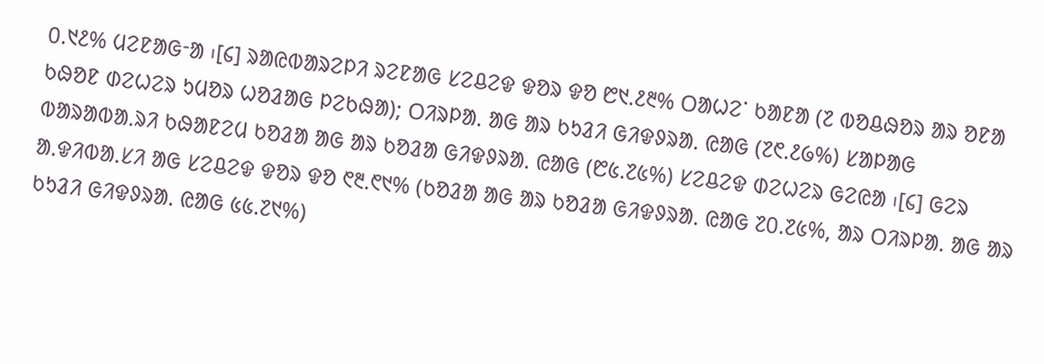᱐.᱑᱒% ᱢᱮᱱᱟᱜᱼᱟ ᱾[᱔] ᱨᱟᱭᱵᱟᱨᱮᱞᱤ ᱨᱮᱱᱟᱜ ᱥᱮᱪᱮᱫ ᱫᱚᱨ ᱫᱚ ᱘᱑.᱒᱓% ᱛᱟᱦᱮᱸ ᱠᱟᱱᱟ (᱗ ᱵᱚᱪᱷᱚᱨ ᱟᱨ ᱚᱱᱟ ᱠᱷᱚᱱ ᱰᱮᱦᱮᱨ ᱩᱢᱚᱨ ᱦᱚᱲᱟᱜ ᱞᱮᱠᱷᱟ); ᱛᱤᱨᱞᱟᱹ ᱟᱜ ᱟᱨ ᱠᱩᱲᱤ ᱜᱤᱫᱽᱨᱟᱹ ᱭᱟᱜ (᱗᱖.᱒᱙%) ᱥᱟᱞᱟᱜ ᱵᱟᱨᱟᱵᱟᱹᱨᱤ ᱠᱷᱟᱱᱮᱢ ᱠᱚᱲᱟ ᱟᱜ ᱟᱨ ᱠᱚᱲᱟ ᱜᱤᱫᱽᱨᱟᱹ ᱭᱟᱜ (᱘᱕.᱗᱕%) ᱥᱮᱪᱮᱫ ᱰᱮᱦᱮᱨ ᱜᱮᱭᱟ ᱾[᱔] ᱜᱮᱨ ᱟᱹᱫᱤᱵᱟᱹᱥᱤ ᱟᱜ ᱥᱮᱪᱮᱫ ᱫᱚᱨ ᱫᱚ ᱖᱓.᱖᱑% (ᱠᱚᱲᱟ ᱟᱜ ᱟᱨ ᱠᱚᱲᱟ ᱜᱤᱫᱽᱨᱟᱹ ᱭᱟᱜ ᱗᱐.᱗᱕%, ᱟᱨ ᱛᱤᱨᱞᱟᱹ ᱟᱜ ᱟᱨ ᱠᱩᱲᱤ ᱜᱤᱫᱽᱨᱟᱹ ᱭᱟᱜ ᱕᱕.᱗᱑%)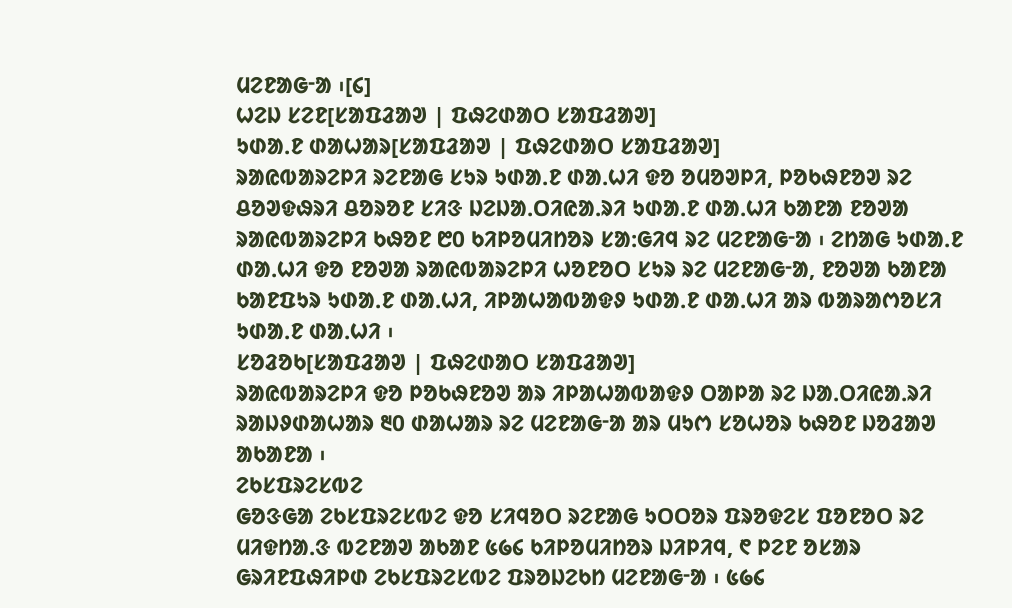ᱢᱮᱱᱟᱜᱼᱟ ᱾[᱔]
ᱦᱮᱡ ᱥᱮᱱ[ᱥᱟᱯᱲᱟᱣ | ᱯᱷᱮᱰᱟᱛ ᱥᱟᱯᱲᱟᱣ]
ᱩᱰᱟᱹᱱ ᱰᱟᱦᱟᱨ[ᱥᱟᱯᱲᱟᱣ | ᱯᱷᱮᱰᱟᱛ ᱥᱟᱯᱲᱟᱣ]
ᱨᱟᱭᱵᱟᱨᱮᱞᱤ ᱨᱮᱱᱟᱜ ᱥᱩᱨ ᱩᱰᱟᱹᱱ ᱰᱟᱹᱦᱤ ᱫᱚ ᱚᱢᱚᱣᱞᱤ, ᱞᱚᱠᱷᱱᱚᱣ ᱨᱮ ᱪᱚᱣᱫᱷᱨᱤ ᱪᱚᱨᱚᱱ ᱥᱤᱝ ᱡᱮᱡᱟᱹᱛᱤᱭᱟᱹᱨᱤ ᱩᱰᱟᱹᱱ ᱰᱟᱹᱦᱤ ᱠᱟᱱᱟ ᱱᱚᱣᱟ ᱨᱟᱭᱵᱟᱨᱮᱞᱤ ᱠᱷᱚᱱ ᱘᱐ ᱠᱤᱞᱚᱢᱤᱴᱚᱨ ᱥᱟᱺᱜᱤᱧ ᱨᱮ ᱢᱮᱱᱟᱜᱼᱟ ᱾ ᱮᱴᱟᱜ ᱩᱰᱟᱹᱱ ᱰᱟᱹᱦᱤ ᱫᱚ ᱱᱚᱣᱟ ᱨᱟᱭᱵᱟᱨᱮᱞᱤ ᱦᱚᱱᱚᱛ ᱥᱩᱨ ᱨᱮ ᱢᱮᱱᱟᱜᱼᱟ, ᱱᱚᱣᱟ ᱠᱟᱱᱟ ᱠᱟᱱᱯᱩᱨ ᱩᱰᱟᱹᱱ ᱰᱟᱹᱦᱤ, ᱤᱞᱟᱦᱟᱵᱟᱫᱽ ᱩᱰᱟᱹᱱ ᱰᱟᱹᱦᱤ ᱟᱨ ᱵᱟᱨᱟᱬᱚᱥᱤ ᱩᱰᱟᱹᱱ ᱰᱟᱹᱦᱤ ᱾
ᱥᱚᱲᱚᱠ[ᱥᱟᱯᱲᱟᱣ | ᱯᱷᱮᱰᱟᱛ ᱥᱟᱯᱲᱟᱣ]
ᱨᱟᱭᱵᱟᱨᱮᱞᱤ ᱫᱚ ᱞᱚᱠᱷᱱᱚᱣ ᱟᱨ ᱤᱞᱟᱦᱟᱵᱟᱫᱽ ᱛᱟᱞᱟ ᱨᱮ ᱡᱟᱹᱛᱤᱭᱟᱹᱨᱤ ᱨᱟᱡᱽᱰᱟᱦᱟᱨ ᱓᱐ ᱰᱟᱦᱟᱨ ᱨᱮ ᱢᱮᱱᱟᱜᱼᱟ ᱟᱨ ᱢᱩᱬ ᱥᱚᱦᱚᱨ ᱠᱷᱚᱱ ᱡᱚᱲᱟᱣ ᱟᱠᱟᱱᱟ ᱾
ᱮᱠᱥᱯᱨᱮᱥᱵᱮ
ᱜᱚᱝᱜᱟ ᱮᱠᱥᱯᱨᱮᱥᱵᱮ ᱫᱚ ᱥᱤᱧᱚᱛ ᱨᱮᱱᱟᱜ ᱩᱛᱛᱚᱨ ᱯᱨᱚᱫᱮᱥ ᱯᱚᱱᱚᱛ ᱨᱮ ᱢᱤᱫᱴᱟᱹᱝ ᱵᱮᱱᱟᱣ ᱟᱠᱟᱱ ᱕᱙᱔ ᱠᱤᱞᱚᱢᱤᱴᱚᱨ ᱡᱤᱞᱤᱧ, ᱖ ᱞᱮᱱ ᱚᱥᱟᱨ ᱜᱨᱤᱱᱯᱷᱤᱞᱰ ᱮᱠᱥᱯᱨᱮᱥᱵᱮ ᱯᱨᱚᱡᱮᱠᱴ ᱢᱮᱱᱟᱜᱼᱟ ᱾ ᱕᱙᱔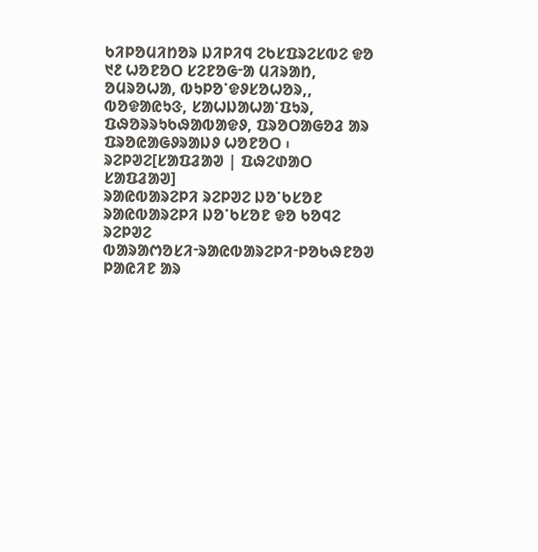ᱠᱤᱞᱚᱢᱤᱴᱚᱨ ᱡᱤᱞᱤᱧ ᱮᱠᱥᱯᱨᱮᱥᱵᱮ ᱫᱚ ᱑᱒ ᱦᱚᱱᱚᱛ ᱥᱮᱱᱚᱜᱼᱟ ᱢᱤᱨᱟᱴ, ᱚᱢᱨᱚᱦᱟ, ᱵᱩᱞᱚᱸᱫᱽᱥᱚᱦᱚᱨ,, ᱵᱚᱫᱟᱭᱩᱝ, ᱥᱟᱦᱡᱟᱦᱟᱸᱯᱩᱨ, ᱯᱷᱚᱨᱨᱩᱠᱷᱟᱵᱟᱫᱽ, ᱯᱨᱚᱛᱟᱜᱚᱲ ᱟᱨ ᱯᱨᱚᱭᱟᱜᱽᱨᱟᱡᱽ ᱦᱚᱱᱚᱛ ᱾
ᱨᱮᱞᱣᱮ[ᱥᱟᱯᱲᱟᱣ | ᱯᱷᱮᱰᱟᱛ ᱥᱟᱯᱲᱟᱣ]
ᱨᱟᱭᱵᱟᱨᱮᱞᱤ ᱨᱮᱞᱣᱮ ᱡᱚᱸᱠᱥᱚᱱ
ᱨᱟᱭᱵᱟᱨᱮᱞᱤ ᱡᱚᱸᱠᱥᱚᱱ ᱫᱚ ᱠᱚᱧᱮ ᱨᱮᱞᱣᱮ ᱵᱟᱨᱟᱬᱚᱥᱤᱼᱨᱟᱭᱵᱟᱨᱮᱞᱤᱼᱞᱚᱠᱷᱱᱚᱣ ᱞᱟᱭᱤᱱ ᱟᱨ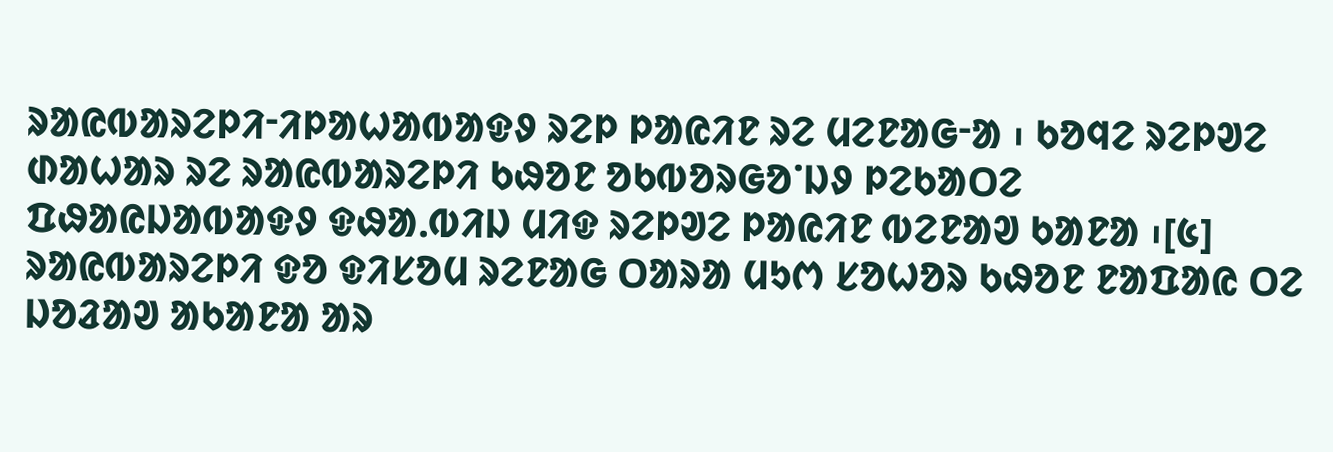ᱨᱟᱭᱵᱟᱨᱮᱞᱤᱼᱤᱞᱟᱦᱟᱵᱟᱫᱽ ᱨᱮᱞ ᱞᱟᱭᱤᱱ ᱨᱮ ᱢᱮᱱᱟᱜᱼᱟ ᱾ ᱠᱚᱧᱮ ᱨᱮᱞᱣᱮ ᱰᱟᱦᱟᱨ ᱨᱮ ᱨᱟᱭᱵᱟᱨᱮᱞᱤ ᱠᱷᱚᱱ ᱚᱠᱵᱚᱨᱜᱚᱸᱡᱽ ᱞᱮᱠᱟᱛᱮ ᱯᱷᱟᱭᱡᱟᱵᱟᱫᱽ ᱫᱷᱟᱹᱵᱤᱡ ᱢᱤᱫ ᱨᱮᱞᱣᱮ ᱞᱟᱭᱤᱱ ᱵᱮᱱᱟᱣ ᱠᱟᱱᱟ ᱾[᱕]
ᱨᱟᱭᱵᱟᱨᱮᱞᱤ ᱫᱚ ᱫᱤᱥᱚᱢ ᱨᱮᱱᱟᱜ ᱛᱟᱨᱟ ᱢᱩᱬ ᱥᱚᱦᱚᱨ ᱠᱷᱚᱱ ᱱᱟᱯᱟᱭ ᱛᱮ ᱡᱚᱲᱟᱣ ᱟᱠᱟᱱᱟ ᱟᱨ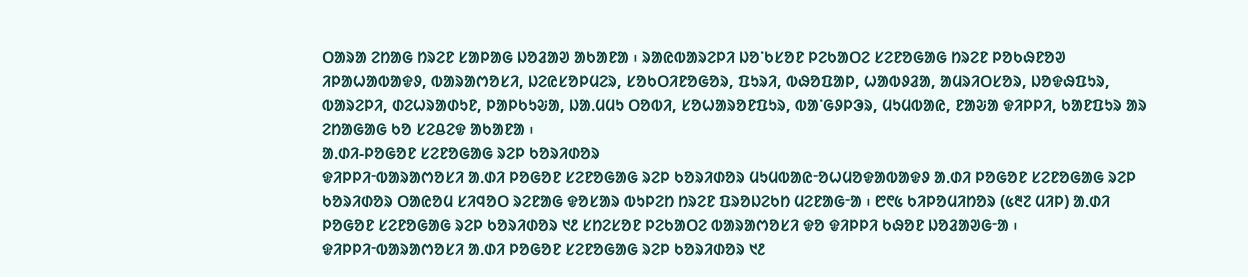ᱛᱟᱨᱟ ᱮᱴᱟᱜ ᱴᱨᱮᱱ ᱥᱟᱞᱟᱜ ᱡᱚᱲᱟᱣ ᱟᱠᱟᱱᱟ ᱾ ᱨᱟᱭᱵᱟᱨᱮᱞᱤ ᱡᱚᱸᱠᱥᱚᱱ ᱞᱮᱠᱟᱛᱮ ᱥᱮᱱᱚᱜᱟᱜ ᱴᱨᱮᱱ ᱞᱚᱠᱷᱱᱚᱣ ᱤᱞᱟᱦᱟᱵᱟᱫᱽ, ᱵᱟᱨᱟᱬᱚᱥᱤ, ᱡᱮᱭᱥᱚᱞᱢᱮᱨ, ᱥᱚᱠᱛᱤᱱᱚᱜᱚᱨ, ᱯᱩᱨᱤ, ᱵᱷᱚᱯᱟᱞ, ᱦᱟᱵᱽᱲᱟ, ᱟᱢᱨᱤᱛᱥᱚᱨ, ᱡᱚᱫᱷᱯᱩᱨ, ᱵᱟᱨᱮᱞᱤ, ᱰᱮᱦᱨᱟᱰᱩᱱ, ᱞᱟᱞᱠᱩᱶᱟ, ᱡᱟᱹᱢᱢᱩ ᱛᱚᱵᱤ, ᱥᱚᱦᱟᱨᱚᱱᱯᱩᱨ, ᱵᱟᱸᱜᱽᱞᱳᱨ, ᱢᱩᱢᱵᱟᱭ, ᱱᱟᱶᱟ ᱫᱤᱞᱞᱤ, ᱠᱟᱱᱯᱩᱨ ᱟᱨ ᱮᱴᱟᱜᱟᱜ ᱠᱚ ᱥᱮᱪᱮᱫ ᱟᱠᱟᱱᱟ ᱾
ᱟᱹᱰᱤ-ᱞᱚᱜᱚᱱ ᱥᱮᱱᱚᱜᱟᱜ ᱨᱮᱞ ᱠᱚᱨᱤᱰᱚᱨ
ᱫᱤᱞᱞᱤᱼᱵᱟᱨᱟᱬᱚᱥᱤ ᱟᱹᱰᱤ ᱞᱚᱜᱚᱱ ᱥᱮᱱᱚᱜᱟᱜ ᱨᱮᱞ ᱠᱚᱨᱤᱰᱚᱨ ᱢᱩᱢᱵᱟᱭᱼᱚᱦᱢᱚᱫᱟᱵᱟᱫᱽ ᱟᱹᱰᱤ ᱞᱚᱜᱚᱱ ᱥᱮᱱᱚᱜᱟᱜ ᱨᱮᱞ ᱠᱚᱨᱤᱰᱚᱨ ᱛᱟᱭᱚᱢ ᱥᱤᱧᱚᱛ ᱨᱮᱱᱟᱜ ᱫᱚᱥᱟᱨ ᱵᱩᱞᱮᱴ ᱴᱨᱮᱱ ᱯᱨᱚᱡᱮᱠᱴ ᱢᱮᱱᱟᱜᱼᱟ ᱾ ᱘᱖᱕ ᱠᱤᱞᱚᱢᱤᱴᱚᱨ (᱕᱓᱗ ᱢᱤᱞ) ᱟᱹᱰᱤ ᱞᱚᱜᱚᱱ ᱥᱮᱱᱚᱜᱟᱜ ᱨᱮᱞ ᱠᱚᱨᱤᱰᱚᱨ ᱑᱒ ᱥᱴᱮᱥᱚᱱ ᱞᱮᱠᱟᱛᱮ ᱵᱟᱨᱟᱬᱚᱥᱤ ᱫᱚ ᱫᱤᱞᱞᱤ ᱠᱷᱚᱱ ᱡᱚᱲᱟᱣᱜᱼᱟ ᱾ ᱫᱤᱞᱞᱤᱼᱵᱟᱨᱟᱬᱚᱥᱤ ᱟᱹᱰᱤ ᱞᱚᱜᱚᱱ ᱥᱮᱱᱚᱜᱟᱜ ᱨᱮᱞ ᱠᱚᱨᱤᱰᱚᱨ ᱑᱒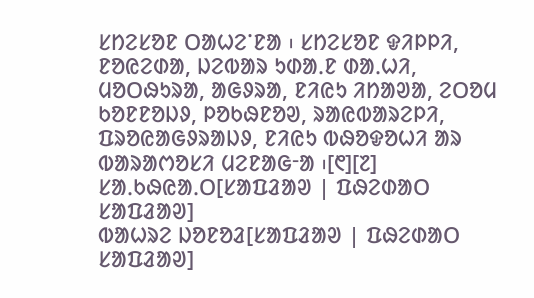ᱥᱴᱮᱥᱚᱱ ᱛᱟᱦᱮᱸᱱᱟ ᱾ ᱥᱴᱮᱥᱚᱱ ᱫᱤᱞᱞᱤ, ᱱᱚᱭᱮᱰᱟ, ᱡᱮᱵᱟᱨ ᱩᱰᱟᱹᱱ ᱰᱟᱹᱦᱤ, ᱢᱚᱛᱷᱩᱨᱟ, ᱟᱜᱽᱨᱟ, ᱱᱤᱭᱩ ᱤᱴᱟᱣᱟ, ᱮᱛᱚᱢ ᱠᱚᱱᱱᱚᱡᱽ, ᱞᱚᱠᱷᱱᱚᱣ, ᱨᱟᱭᱵᱟᱨᱮᱞᱤ, ᱯᱨᱚᱭᱟᱜᱽᱨᱟᱡᱽ, ᱱᱤᱭᱩ ᱵᱷᱚᱫᱚᱦᱤ ᱟᱨ ᱵᱟᱨᱟᱬᱚᱥᱤ ᱢᱮᱱᱟᱜᱼᱟ ᱾[᱖][᱗]
ᱥᱟᱹᱠᱷᱭᱟᱹᱛ[ᱥᱟᱯᱲᱟᱣ | ᱯᱷᱮᱰᱟᱛ ᱥᱟᱯᱲᱟᱣ]
ᱵᱟᱦᱨᱮ ᱡᱚᱱᱚᱲ[ᱥᱟᱯᱲᱟᱣ | ᱯᱷᱮᱰᱟᱛ ᱥᱟᱯᱲᱟᱣ]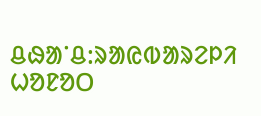ᱪᱷᱟᱸᱪ:ᱨᱟᱭᱵᱟᱨᱮᱞᱤ ᱦᱚᱱᱚᱛ